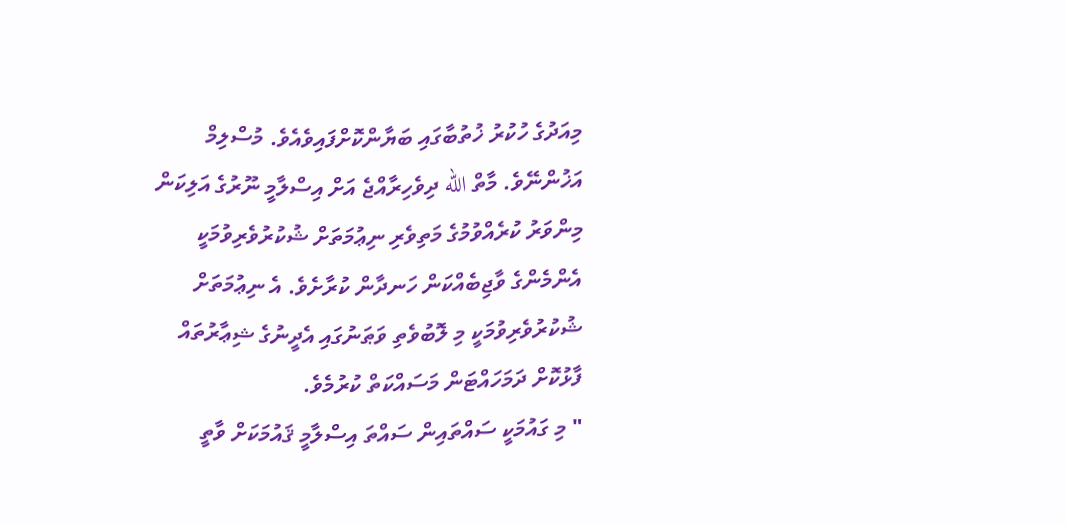މިއަދުގެ ހުކުރު ޚުތުބާގައި ބަޔާންކޮށްފައިވެއެވެ. މުސްލިމް އަޚުންނޭވެ. މާތް الله ދިވެހިރާއްޖެ އަށް އިސްލާމީ ނޫރުގެ އަލިކަން މިންވަރު ކުރެއްވުމުގެ މަތިވެރި ނިޢުމަތަށް ޝުކުރުވެރިވުމަކީ އެންމެންގެ ވާޖިބެއްކަން ހަނދާން ކުރާށެވެ. އެ ނިޢުމަތަށް ޝުކުރުވެރިވުމަކީ މި ލޮބުވެތި ވަޠަނުގައި އެދީނުގެ ޝިޢާރުތައް ފާޅުކޮށް ދަމަހައްޓަން މަސައްކަތް ކުރުމެވެ.
" މި ގައުމަކީ ސައްތައިން ސައްތަ އިސްލާމީ ޤައުމަކަށް ވާތީ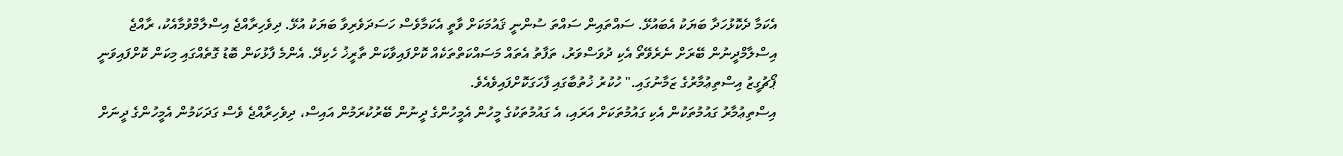އެކަމާ ދެކޮޅުހަދާ ބަޔަކު އެބައުޅޭ. ސައްތައިން ސައްތަ ސުންނީ ޤައުމަކަށް ވާތީ އެކަމާވެސް ހަސަދަވެރިވާ ބަޔަކު އުޅޭ. ދިވެހިރާއްޖެ އިސްލާމްވުމާއެކު، ރާއްޖެ އިސްލާމްދީނުން ބޭރަށް ނެރެވޭތޯ އެކި ދުވަސްވަރު، ތަފާތު އެތައް މަސައްކަތްތަކެއް ކޮށްފައިވާކަން ތާރީޚު ހެކިދޭ. އެންމެ ފާޅުކަން ބޮޑު ގޮތެއްގައި މިކަން ކޮށްފައިވަނީ ޕޯޗުގީޒު އިސްތިޢުމާރުގެ ޒަމާނުގައި." ހުކުރު ޚުތުބާގައި ފާހަގަކޮށްފައިވެއެވެ.
އިސްތިޢުމާރު ގައުމުތަކުން އެކި ގައުމުތަކަށް އަރައި، އެ ގައުމުތަކުގެ މީހުން އެމީހުންގެ ދީނުން ބޭރުކުރަމުން އައިސް، ދިވެހިރާއްޖެ ވެސް ގަދަކަމުން އެމީހުންގެ ދީނަށް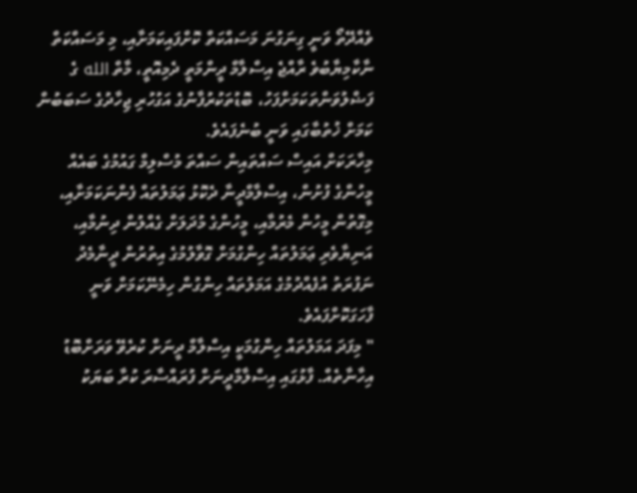ވެއްދޭތޯ ވަނީ ގިނަގުނަ މަސައްކަތް ކޮށްފައިކަމަށާއި، މި މަސައްކަތް ނާކާމިޔާބުވެ ރާއްޖެ އިސްލާމް ދީންމަތީ ދެމިއޮތީ، މާތް الله ގެ ފަޟްލުވަންތަކަމަށްފަހު، ބޮޑުތަކުރުފާނުގެ އަގުހުރި ޖިހާދުގެ ސަބަބުން ކަމަށް ޚުތުބާގައި ވަނީ ބުނެފައެވެ.
މިހާރަކަށް އައިސް ސައްތައިން ސައްތަ މުސްލިމް ގައުމުގެ ބައެއް މީހުންގެ ފުށުން، އިސްލާމްދީނާ ދެކޮޅު ޢަމަލުތައް ފެންނަކަމަށާއި، މިގޮތުން މީހުން މެރުމާއި، މީހުންގެ މުދަލަށް ގެއްލުން ދިނުމާއި، އަނިޔާވެރި ޢަމަލުތައް ހިންގުމަށް ގޮވާލުމުގެ އިތުރުން ދީނާމެދު ނަފުރަތު އުފެއްދުމުގެ އަމަލުތައް ހިންގުން ހިމެނޭކަމަށް ވަނީ ފާހަގަކޮށްފައެވެ.
" މިފަދަ އަމަލުތައް ހިންގުމަކީ އިސްލާމް ދީނަށް ކުރެވޭ ވަރަށްބޮޑު އިހާނާތެއް. ފާޅުގައި އިސްލާމްދީނަށް ފުރައްސާރަ ކުރާ ބަޔަކު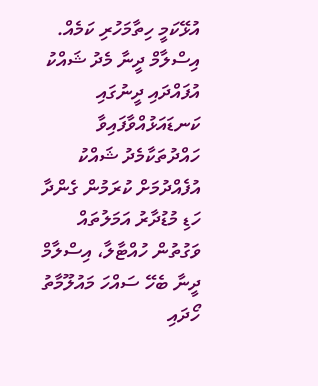އުޅޭކަމީ ހިތާމަހުރި ކަމެއް. އިސްލާމް ދީނާ މެދު ޝައްކު އުފައްދައި ދީނުގައި ކަނޑައަޅުއްވާފައިވާ ހައްދުތަކާމެދު ޝައްކު އުފެއްދުމަށް ކުރަމުން ގެންދާ ހަޑި މުޑުދާރު އަމަލުތައް ވަގުތުން ހުއްޓާލާ، އިސްލާމް ދީނާ ބެހޭ ސައްހަ މައުލޫމާތު ހޯދައި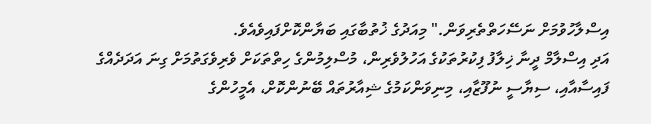އިސްލާހުވުމަށް ނަސޭހަތްތެރިވަން." މިއަދުގެ ޚުތުބާގައި ބަޔާންކޮށްފައިވެއެވެ.
އަދި އިސްލާމް ދީނާ ޚިލާފު ފިކުރުތަކުގެ އަހުލުވެރިން، މުސްލިމުންގެ ހިތްތަކަށް ވެރިވެގަތުމަށް ގިނަ އަދަދެއްގެ ފައިސާއާއި، ސިޔާސީ ނުފޫޒާއި، މިނިވަންކަމުގެ ޝިއާރުތައް ބޭނުންކޮށް، އެމީހުންގެ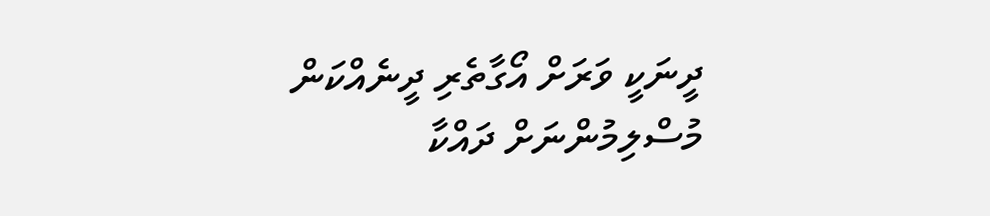ދީނަކީ ވަރަށް އޯގާތެރި ދީނެއްކަން މުސްލިމުންނަށް ދައްކާ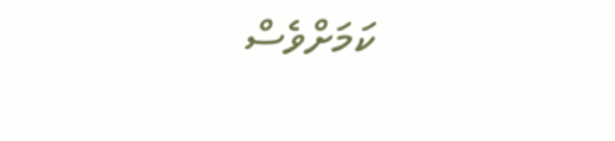ކަމަށްވެސް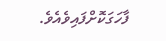ފާހަގަކޮށްފައިވެއެވެ.